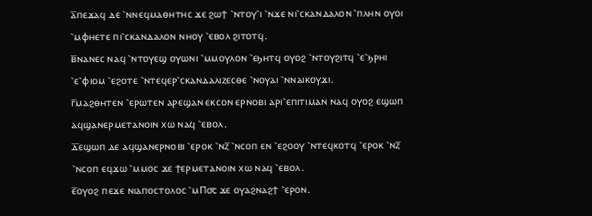ⲁ̅ⲡⲉϫⲁϥ ⲇⲉ ⳿ⲛⲛⲉϥⲙⲁⲑⲏⲧⲏⲥ ϫⲉ ϩⲱϯ ⳿ⲛⲧⲟⲩ⳿ⲓ ⳿ⲛϫⲉ ⲛⲓ⳿ⲥⲕⲁⲛⲇⲁⲗⲟⲛ ⳿ⲡⲗⲏⲛ ⲟⲩⲟⲓ ⳿ⲙⲫⲏⲉⲧⲉ ⲡⲓ⳿ⲥⲕⲁⲛⲇⲁⲗⲟⲛ ⲛⲏⲟⲩ ⳿ⲉⲃⲟⲗ ϩⲓⲧⲟⲧϥ.
ⲃ̅ⲛⲁⲛⲉⲥ ⲛⲁϥ ⳿ⲛⲧⲟⲩⲉϣ ⲟⲩⲱⲛⲓ ⳿ⲙⲙⲟⲩⲗⲟⲛ ⳿ⲉϧⲏⲧϥ ⲟⲩⲟϩ ⳿ⲛⲧⲟⲩϩⲓⲧϥ ⳿ⲉ⳿ϧⲣⲏⲓ ⳿ⲉ⳿ⲫⲓⲟⲙ ⳿ⲉϩⲟⲧⲉ ⳿ⲛⲧⲉϥⲉⲣ⳿ⲥⲕⲁⲛⲇⲁⲗⲓⲍⲉⲥⲑⲉ ⳿ⲛⲟⲩⲁⲓ ⳿ⲛⲛⲁⲓⲕⲟⲩϫⲓ.
ⲅ̅ⲙⲁϩⲑⲏⲧⲉⲛ ⳿ⲉⲣⲱⲧⲉⲛ ⲁⲣⲉϣⲁⲛ ⲉⲕⲥⲟⲛ ⲉⲣⲛⲟⲃⲓ ⲁⲣⲓ⳿ⲉⲡⲓⲧⲓⲙⲁⲛ ⲛⲁϥ ⲟⲩⲟϩ ⲉϣⲱⲡ ⲁϥϣⲁⲛⲉⲣⲙⲉⲧⲁⲛⲟⲓⲛ ⲭⲱ ⲛⲁϥ ⳿ⲉⲃⲟⲗ.
ⲇ̅ⲉϣⲱⲡ ⲇⲉ ⲁϥϣⲁⲛⲉⲣⲛⲟⲃⲓ ⳿ⲉⲣⲟⲕ ⳿ⲛⲍ̅ ⳿ⲛⲥⲟⲡ ⲉⲛ ⳿ⲉϩⲟⲟⲩ ⳿ⲛⲧⲉϥⲕⲟⲧϥ ⳿ⲉⲣⲟⲕ ⳿ⲛⲍ̅ ⳿ⲛⲥⲟⲡ ⲉϥϫⲱ ⳿ⲙⲙⲟⲥ ϫⲉ ϯⲉⲣⲙⲉⲧⲁⲛⲟⲓⲛ ⲭⲱ ⲛⲁϥ ⳿ⲉⲃⲟⲗ.
ⲉ̅ⲟⲩⲟϩ ⲡⲉϫⲉ ⲛⲓⲁⲡⲟⲥⲧⲟⲗⲟⲥ ⳿ⲙⲠ⳪ ϫⲉ ⲟⲩⲁϩⲛⲁϩϯ ⳿ⲉⲣⲟⲛ.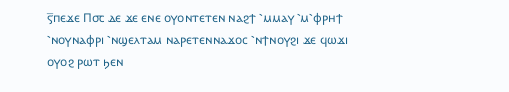ⲋ̅ⲡⲉϫⲉ Ⲡ⳪ ⲇⲉ ϫⲉ ⲉⲛⲉ ⲟⲩⲟⲛⲧⲉⲧⲉⲛ ⲛⲁϩϯ ⳿ⲙⲙⲁⲩ ⳿ⲙ⳿ⲫⲣⲏϯ ⳿ⲛⲟⲩⲛⲁⲫⲣⲓ ⳿ⲛϣⲉⲗⲧⲁⲙ ⲛⲁⲣⲉⲧⲉⲛⲛⲁϫⲟⲥ ⳿ⲛϯⲛⲟⲩϩⲓ ϫⲉ ϥⲱϫⲓ ⲟⲩⲟϩ ⲣⲱⲧ ϧⲉⲛ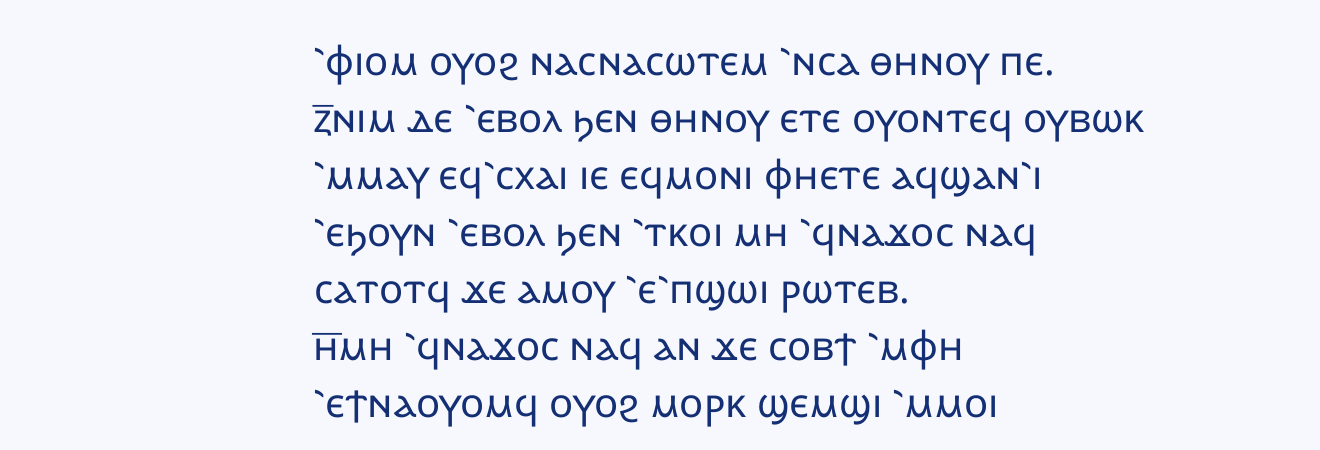⳿ⲫⲓⲟⲙ ⲟⲩⲟϩ ⲛⲁⲥⲛⲁⲥⲱⲧⲉⲙ ⳿ⲛⲥⲁ ⲑⲏⲛⲟⲩ ⲡⲉ.
ⲍ̅ⲛⲓⲙ ⲇⲉ ⳿ⲉⲃⲟⲗ ϧⲉⲛ ⲑⲏⲛⲟⲩ ⲉⲧⲉ ⲟⲩⲟⲛⲧⲉϥ ⲟⲩⲃⲱⲕ ⳿ⲙⲙⲁⲩ ⲉϥ⳿ⲥⲭⲁⲓ ⲓⲉ ⲉϥⲙⲟⲛⲓ ⲫⲏⲉⲧⲉ ⲁϥϣⲁⲛ⳿ⲓ ⳿ⲉϧⲟⲩⲛ ⳿ⲉⲃⲟⲗ ϧⲉⲛ ⳿ⲧⲕⲟⲓ ⲙⲏ ⳿ϥⲛⲁϫⲟⲥ ⲛⲁϥ ⲥⲁⲧⲟⲧϥ ϫⲉ ⲁⲙⲟⲩ ⳿ⲉ⳿ⲡϣⲱⲓ ⲣⲱⲧⲉⲃ.
ⲏ̅ⲙⲏ ⳿ϥⲛⲁϫⲟⲥ ⲛⲁϥ ⲁⲛ ϫⲉ ⲥⲟⲃϯ ⳿ⲙⲫⲏ ⳿ⲉϯⲛⲁⲟⲩⲟⲙϥ ⲟⲩⲟϩ ⲙⲟⲣⲕ ϣⲉⲙϣⲓ ⳿ⲙⲙⲟⲓ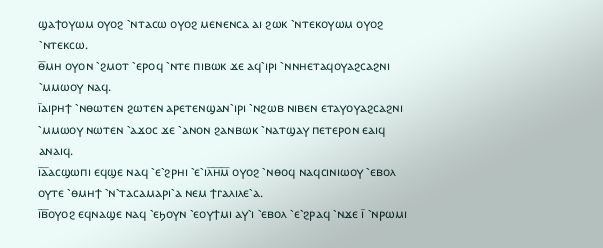ϣⲁϯⲟⲩⲱⲙ ⲟⲩⲟϩ ⳿ⲛⲧⲁⲥⲱ ⲟⲩⲟϩ ⲙⲉⲛⲉⲛⲥⲁ ⲁⲓ ϩⲱⲕ ⳿ⲛⲧⲉⲕⲟⲩⲱⲙ ⲟⲩⲟϩ ⳿ⲛⲧⲉⲕⲥⲱ.
ⲑ̅ⲙⲏ ⲟⲩⲟⲛ ⳿ϩⲙⲟⲧ ⳿ⲉⲣⲟϥ ⳿ⲛⲧⲉ ⲡⲓⲃⲱⲕ ϫⲉ ⲁϥ⳿ⲓⲣⲓ ⳿ⲛⲛⲏⲉⲧⲁϥⲟⲩⲁϩⲥⲁϩⲛⲓ ⳿ⲙⲙⲱⲟⲩ ⲛⲁϥ.
ⲓ̅ⲁⲓⲣⲏϯ ⳿ⲛⲑⲱⲧⲉⲛ ϩⲱⲧⲉⲛ ⲁⲣⲉⲧⲉⲛϣⲁⲛ⳿ⲓⲣⲓ ⳿ⲛϩⲱⲃ ⲛⲓⲃⲉⲛ ⲉⲧⲁⲩⲟⲩⲁϩⲥⲁϩⲛⲓ ⳿ⲙⲙⲱⲟⲩ ⲛⲱⲧⲉⲛ ⳿ⲁϫⲟⲥ ϫⲉ ⳿ⲁⲛⲟⲛ ϩⲁⲛⲃⲱⲕ ⳿ⲛⲁⲧϣⲁⲩ ⲡⲉⲧⲉⲣⲟⲛ ⲉⲁⲓϥ ⲁⲛⲁⲓϥ.
ⲓ̅ⲁ̅ⲁⲥϣⲱⲡⲓ ⲉϥϣⲉ ⲛⲁϥ ⳿ⲉ⳿ϩⲣⲏⲓ ⳿ⲉ⳿ⲓⲗ̅ⲏ̅ⲙ̅ ⲟⲩⲟϩ ⳿ⲛⲑⲟϥ ⲛⲁϥⲥⲓⲛⲓⲱⲟⲩ ⳿ⲉⲃⲟⲗ ⲟⲩⲧⲉ ⳿ⲑⲙⲏϯ ⳿ⲛ⳿ⲧⲁⲥⲁⲙⲁⲣⲓ⳿ⲁ ⲛⲉⲙ ϯⲅⲁⲗⲓⲗⲉ⳿ⲁ.
ⲓ̅ⲃ̅ⲟⲩⲟϩ ⲉϥⲛⲁϣⲉ ⲛⲁϥ ⳿ⲉϧⲟⲩⲛ ⳿ⲉⲟⲩϯⲙⲓ ⲁⲩ⳿ⲓ ⳿ⲉⲃⲟⲗ ⳿ⲉ⳿ϩⲣⲁϥ ⳿ⲛϫⲉ ⲓ̅ ⳿ⲛⲣⲱⲙⲓ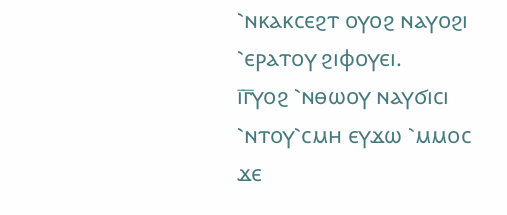⳿ⲛⲕⲁⲕⲥⲉϩⲧ ⲟⲩⲟϩ ⲛⲁⲩⲟϩⲓ ⳿ⲉⲣⲁⲧⲟⲩ ϩⲓⲫⲟⲩⲉⲓ.
ⲓ̅ⲅ̅ⲩⲟϩ ⳿ⲛⲑⲱⲟⲩ ⲛⲁⲩϭⲓⲥⲓ ⳿ⲛⲧⲟⲩ⳿ⲥⲙⲏ ⲉⲩϫⲱ ⳿ⲙⲙⲟⲥ ϫⲉ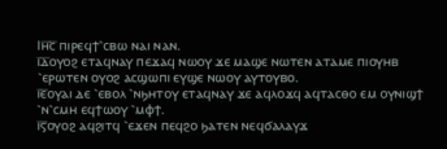Ⲓⲏ̅ⲥ̅ ⲡⲓⲣⲉϥϯ⳿ⲥⲃⲱ ⲛⲁⲓ ⲛⲁⲛ.
ⲓ̅ⲇ̅ⲟⲩⲟϩ ⲉⲧⲁϥⲛⲁⲩ ⲡⲉϫⲁϥ ⲛⲱⲟⲩ ϫⲉ ⲙⲁϣⲉ ⲛⲱⲧⲉⲛ ⲁⲧⲁⲙⲉ ⲡⲓⲟⲩⲏⲃ ⳿ⲉⲣⲱⲧⲉⲛ ⲟⲩⲟϩ ⲁⲥϣⲱⲡⲓ ⲉⲩϣⲉ ⲛⲱⲟⲩ ⲁⲩⲧⲟⲩⲃⲟ.
ⲓ̅ⲉ̅ⲟⲩⲁⲓ ⲇⲉ ⳿ⲉⲃⲟⲗ ⳿ⲛϧⲏⲧⲟⲩ ⲉⲧⲁϥⲛⲁⲩ ϫⲉ ⲁϥⲗⲟϫϥ ⲁϥⲧⲁⲥⲑⲟ ⲉⲙ ⲟⲩⲛⲓϣϯ ⳿ⲛ⳿ⲥⲙⲏ ⲉϥϯⲱⲟⲩ ⳿ⲙⲫϯ.
ⲓ̅ⲋ̅ⲟⲩⲟϩ ⲁϥϩⲓⲧϥ ⳿ⲉϫⲉⲛ ⲡⲉϥϩⲟ ϧⲁⲧⲉⲛ ⲛⲉϥϭⲁⲗⲁⲩϫ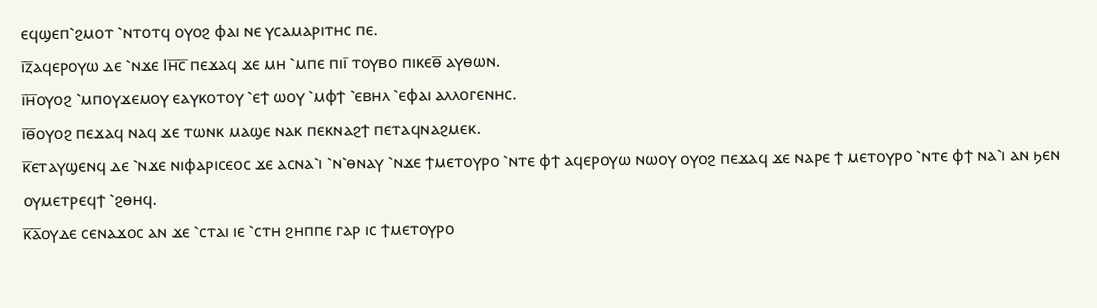ⲉϥϣⲉⲡ⳿ϩⲙⲟⲧ ⳿ⲛⲧⲟⲧϥ ⲟⲩⲟϩ ⲫⲁⲓ ⲛⲉ ⲩⲥⲁⲙⲁⲣⲓⲧⲏⲥ ⲡⲉ.
ⲓ̅ⲍ̅ⲁϥⲉⲣⲟⲩⲱ ⲇⲉ ⳿ⲛϫⲉ Ⲓⲏ̅ⲥ̅ ⲡⲉϫⲁϥ ϫⲉ ⲙⲏ ⳿ⲙⲡⲉ ⲡⲓⲓ̅ ⲧⲟⲩⲃⲟ ⲡⲓⲕⲉⲑ̅ ⲁⲩⲑⲱⲛ.
ⲓ̅ⲏ̅ⲟⲩⲟϩ ⳿ⲙⲡⲟⲩϫⲉⲙⲟⲩ ⲉⲁⲩⲕⲟⲧⲟⲩ ⳿ⲉϯ ⲱⲟⲩ ⳿ⲙⲫϯ ⳿ⲉⲃⲏⲗ ⳿ⲉⲫⲁⲓ ⲁⲗⲗⲟⲅⲉⲛⲏⲥ.
ⲓ̅ⲑ̅ⲟⲩⲟϩ ⲡⲉϫⲁϥ ⲛⲁϥ ϫⲉ ⲧⲱⲛⲕ ⲙⲁϣⲉ ⲛⲁⲕ ⲡⲉⲕⲛⲁϩϯ ⲡⲉⲧⲁϥⲛⲁϩⲙⲉⲕ.
ⲕ̅ⲉⲧⲁⲩϣⲉⲛϥ ⲇⲉ ⳿ⲛϫⲉ ⲛⲓⲫⲁⲣⲓⲥⲉⲟⲥ ϫⲉ ⲁⲥⲛⲁ⳿ⲓ ⳿ⲛ⳿ⲑⲛⲁⲩ ⳿ⲛϫⲉ ϯⲙⲉⲧⲟⲩⲣⲟ ⳿ⲛⲧⲉ ⲫϯ ⲁϥⲉⲣⲟⲩⲱ ⲛⲱⲟⲩ ⲟⲩⲟϩ ⲡⲉϫⲁϥ ϫⲉ ⲛⲁⲣⲉ ϯ ⲙⲉⲧⲟⲩⲣⲟ ⳿ⲛⲧⲉ ⲫϯ ⲛⲁ⳿ⲓ ⲁⲛ ϧⲉⲛ ⲟⲩⲙⲉⲧⲣⲉϥϯ ⳿ϩⲑⲏϥ.
ⲕ̅ⲁ̅ⲟⲩⲇⲉ ⲥⲉⲛⲁϫⲟⲥ ⲁⲛ ϫⲉ ⳿ⲥⲧⲁⲓ ⲓⲉ ⳿ⲥⲧⲏ ϩⲏⲡⲡⲉ ⲅⲁⲣ ⲓⲥ ϯⲙⲉⲧⲟⲩⲣⲟ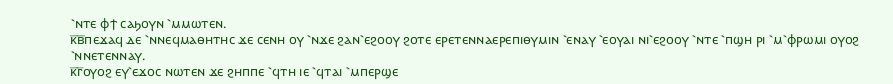⳿ⲛⲧⲉ ⲫϯ ⲥⲁϧⲟⲩⲛ ⳿ⲙⲙⲱⲧⲉⲛ.
ⲕ̅ⲃ̅ⲡⲉϫⲁϥ ⲇⲉ ⳿ⲛⲛⲉϥⲙⲁⲑⲏⲧⲏⲥ ϫⲉ ⲥⲉⲛⲏ ⲟⲩ ⳿ⲛϫⲉ ϩⲁⲛ⳿ⲉϩⲟⲟⲩ ϩⲟⲧⲉ ⲉⲣⲉⲧⲉⲛⲛⲁⲉⲣⲉⲡⲓⲑⲩⲙⲓⲛ ⳿ⲉⲛⲁⲩ ⳿ⲉⲟⲩⲁⲓ ⲛⲓ⳿ⲉϩⲟⲟⲩ ⳿ⲛⲧⲉ ⳿ⲡϣⲏ ⲣⲓ ⳿ⲙ⳿ⲫⲣⲱⲙⲓ ⲟⲩⲟϩ ⳿ⲛⲛⲉⲧⲉⲛⲛⲁⲩ.
ⲕ̅ⲅ̅ⲟⲩⲟϩ ⲉⲩ⳿ⲉϫⲟⲥ ⲛⲱⲧⲉⲛ ϫⲉ ϩⲏⲡⲡⲉ ⳿ϥⲧⲏ ⲓⲉ ⳿ϥⲧⲁⲓ ⳿ⲙⲡⲉⲣϣⲉ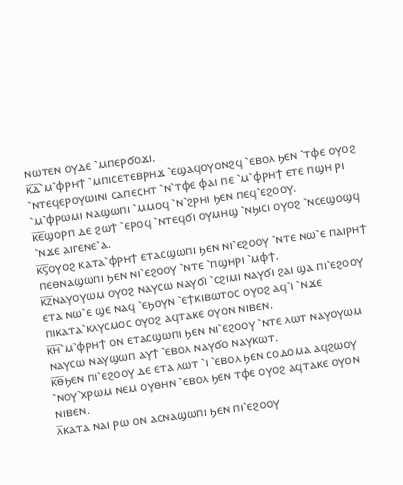ⲛⲱⲧⲉⲛ ⲟⲩⲇⲉ ⳿ⲙⲡⲉⲣϭⲟϫⲓ.
ⲕ̅ⲇ̅⳿ⲙ⳿ⲫⲣⲏϯ ⳿ⲙⲡⲓⲥⲉⲧⲉⲃⲣⲏϫ ⳿ⲉϣⲁϥⲟⲩⲟⲛϩϥ ⳿ⲉⲃⲟⲗ ϧⲉⲛ ⳿ⲧⲫⲉ ⲟⲩⲟϩ ⳿ⲛⲧⲉϥⲉⲣⲟⲩⲱⲓⲛⲓ ⲥⲁⲡⲉⲥⲏⲧ ⳿ⲛ⳿ⲧⲫⲉ ⲫⲁⲓ ⲡⲉ ⳿ⲙ⳿ⲫⲣⲏϯ ⲉⲧⲉ ⲡϣⲏ ⲣⲓ ⳿ⲙ⳿ⲫⲣⲱⲙⲓ ⲛⲁϣⲱⲡⲓ ⳿ⲙⲙⲟϥ ⳿ⲛ⳿ϩⲣⲏⲓ ϧⲉⲛ ⲡⲉϥ⳿ⲉϩⲟⲟⲩ.
ⲕ̅ⲉ̅ϣⲟⲣⲡ ⲇⲉ ϩⲱϯ ⳿ⲉⲣⲟϥ ⳿ⲛⲧⲉϥϭⲓ ⲟⲩⲙⲏϣ ⳿ⲛϧⲓⲥⲓ ⲟⲩⲟϩ ⳿ⲛⲥⲉϣⲟϣϥ ⳿ⲛϫⲉ ⲁⲓⲅⲉⲛⲉ⳿ⲁ.
ⲕ̅ⲋ̅ⲟⲩⲟϩ ⲕⲁⲧⲁ⳿ⲫⲣⲏϯ ⲉⲧⲁⲥϣⲱⲡⲓ ϧⲉⲛ ⲛⲓ⳿ⲉϩⲟⲟⲩ ⳿ⲛⲧⲉ ⲛⲱ⳿ⲉ ⲡⲁⲓⲣⲏϯ ⲡⲉⲑⲛⲁϣⲱⲡⲓ ϧⲉⲛ ⲛⲓ⳿ⲉϩⲟⲟⲩ ⳿ⲛⲧⲉ ⳿ⲡϣⲏⲣⲓ ⳿ⲙⲫϯ.
ⲕ̅ⲍ̅ⲛⲁⲩⲟⲩⲱⲙ ⲟⲩⲟϩ ⲛⲁⲩⲥⲱ ⲛⲁⲩϭⲓ ⳿ⲥϩⲓⲙⲓ ⲛⲁⲩϭⲓ ϩⲁⲓ ϣⲁ ⲡⲓ⳿ⲉϩⲟⲟⲩ ⲉⲧⲁ ⲛⲱ⳿ⲉ ϣⲉ ⲛⲁϥ ⳿ⲉϧⲟⲩⲛ ⳿ⲉϯⲕⲓⲃⲱⲧⲟⲥ ⲟⲩⲟϩ ⲁϥ⳿ⲓ ⳿ⲛϫⲉ ⲡⲓⲕⲁⲧⲁ⳿ⲕⲗⲩⲥⲙⲟⲥ ⲟⲩⲟϩ ⲁϥⲧⲁⲕⲉ ⲟⲩⲟⲛ ⲛⲓⲃⲉⲛ.
ⲕ̅ⲏ̅⳿ⲙ⳿ⲫⲣⲏϯ ⲟⲛ ⲉⲧⲁⲥϣⲱⲡⲓ ϧⲉⲛ ⲛⲓ⳿ⲉϩⲟⲟⲩ ⳿ⲛⲧⲉ ⲗⲱⲧ ⲛⲁⲩⲟⲩⲱⲙ ⲛⲁⲩⲥⲱ ⲛⲁⲩϣⲱⲡ ⲁⲩϯ ⳿ⲉⲃⲟⲗ ⲛⲁⲩϭⲟ ⲛⲁⲩⲕⲱⲧ.
ⲕ̅ⲑ̅ϧⲉⲛ ⲡⲓ⳿ⲉϩⲟⲟⲩ ⲇⲉ ⲉⲧⲁ ⲗⲱⲧ ⳿ⲓ ⳿ⲉⲃⲟⲗ ϧⲉⲛ ⲥⲟⲇⲟⲙⲁ ⲁϥϩⲱⲟⲩ ⳿ⲛⲟⲩ⳿ⲭⲣⲱⲙ ⲛⲉⲙ ⲟⲩⲑⲏⲛ ⳿ⲉⲃⲟⲗ ϧⲉⲛ ⲧⲫⲉ ⲟⲩⲟϩ ⲁϥⲧⲁⲕⲉ ⲟⲩⲟⲛ ⲛⲓⲃⲉⲛ.
ⲗ̅ⲕⲁⲧⲁ ⲛⲁⲓ ⲣⲱ ⲟⲛ ⲁⲥⲛⲁϣⲱⲡⲓ ϧⲉⲛ ⲡⲓ⳿ⲉϩⲟⲟⲩ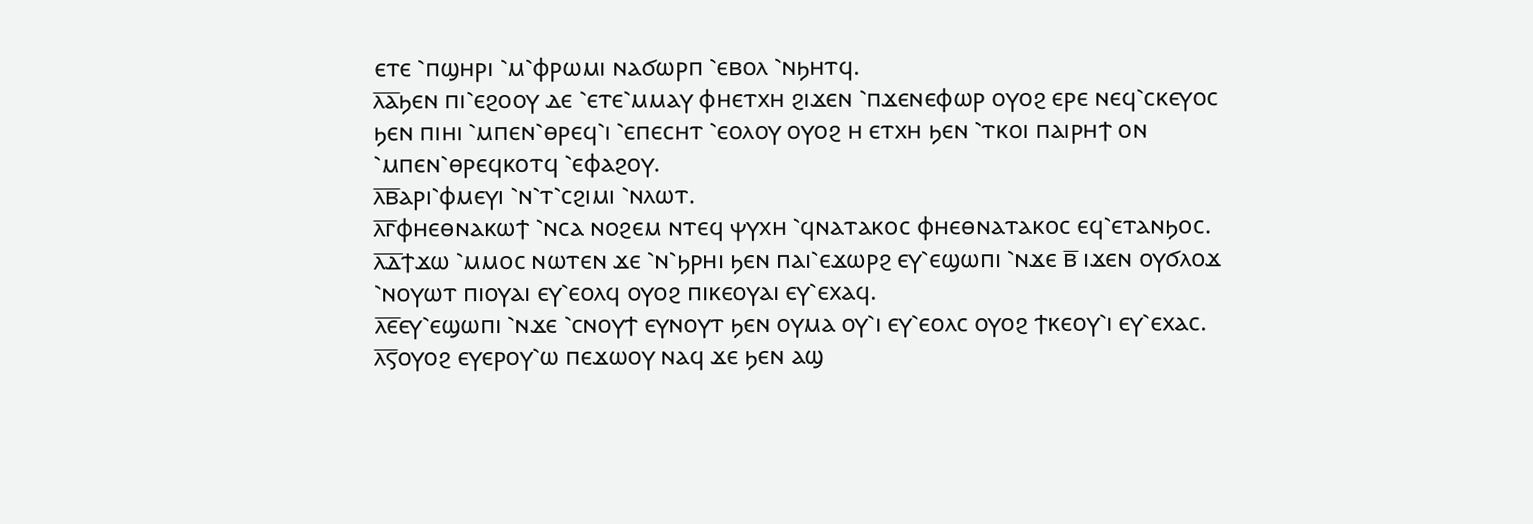ⲉⲧⲉ ⳿ⲡϣⲏⲣⲓ ⳿ⲙ⳿ⲫⲣⲱⲙⲓ ⲛⲁϭⲱⲣⲡ ⳿ⲉⲃⲟⲗ ⳿ⲛϧⲏⲧϥ.
ⲗ̅ⲁ̅ϧⲉⲛ ⲡⲓ⳿ⲉϩⲟⲟⲩ ⲇⲉ ⳿ⲉⲧⲉ⳿ⲙⲙⲁⲩ ⲫⲏⲉⲧⲭⲏ ϩⲓϫⲉⲛ ⳿ⲡϫⲉⲛⲉⲫⲱⲣ ⲟⲩⲟϩ ⲉⲣⲉ ⲛⲉϥ⳿ⲥⲕⲉⲩⲟⲥ ϧⲉⲛ ⲡⲓⲏⲓ ⳿ⲙⲡⲉⲛ⳿ⲑⲣⲉϥ⳿ⲓ ⳿ⲉⲡⲉⲥⲏⲧ ⳿ⲉⲟⲗⲟⲩ ⲟⲩⲟϩ ⲏ ⲉⲧⲭⲏ ϧⲉⲛ ⳿ⲧⲕⲟⲓ ⲡⲁⲓⲣⲏϯ ⲟⲛ ⳿ⲙⲡⲉⲛ⳿ⲑⲣⲉϥⲕⲟⲧϥ ⳿ⲉⲫⲁϩⲟⲩ.
ⲗ̅ⲃ̅ⲁⲣⲓ⳿ⲫⲙⲉⲩⲓ ⳿ⲛ⳿ⲧ⳿ⲥϩⲓⲙⲓ ⳿ⲛⲗⲱⲧ.
ⲗ̅ⲅ̅ⲫⲏⲉⲑⲛⲁⲕⲱϯ ⳿ⲛⲥⲁ ⲛⲟϩⲉⲙ ⲛⲧⲉϥ ⲯⲩⲭⲏ ⳿ϥⲛⲁⲧⲁⲕⲟⲥ ⲫⲏⲉⲑⲛⲁⲧⲁⲕⲟⲥ ⲉϥ⳿ⲉⲧⲁⲛϧⲟⲥ.
ⲗ̅ⲇ̅ϯϫⲱ ⳿ⲙⲙⲟⲥ ⲛⲱⲧⲉⲛ ϫⲉ ⳿ⲛ⳿ϧⲣⲏⲓ ϧⲉⲛ ⲡⲁⲓ⳿ⲉϫⲱⲣϩ ⲉⲩ⳿ⲉϣⲱⲡⲓ ⳿ⲛϫⲉ ⲃ̅ ⲓϫⲉⲛ ⲟⲩϭⲗⲟϫ ⳿ⲛⲟⲩⲱⲧ ⲡⲓⲟⲩⲁⲓ ⲉⲩ⳿ⲉⲟⲗϥ ⲟⲩⲟϩ ⲡⲓⲕⲉⲟⲩⲁⲓ ⲉⲩ⳿ⲉⲭⲁϥ.
ⲗ̅ⲉ̅ⲉⲩ⳿ⲉϣⲱⲡⲓ ⳿ⲛϫⲉ ⳿ⲥⲛⲟⲩϯ ⲉⲩⲛⲟⲩⲧ ϧⲉⲛ ⲟⲩⲙⲁ ⲟⲩ⳿ⲓ ⲉⲩ⳿ⲉⲟⲗⲥ ⲟⲩⲟϩ ϯⲕⲉⲟⲩ⳿ⲓ ⲉⲩ⳿ⲉⲭⲁⲥ.
ⲗ̅ⲋ̅ⲟⲩⲟϩ ⲉⲩⲉⲣⲟⲩ⳿ⲱ ⲡⲉϫⲱⲟⲩ ⲛⲁϥ ϫⲉ ϧⲉⲛ ⲁϣ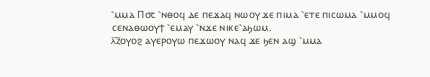⳿ⲙⲙⲁ Ⲡ⳪ ⳿ⲛⲑⲟϥ ⲇⲉ ⲡⲉϫⲁϥ ⲛⲱⲟⲩ ϫⲉ ⲡⲓⲙⲁ ⳿ⲉⲧⲉ ⲡⲓⲥⲱⲙⲁ ⳿ⲙⲙⲟϥ ⲥⲉⲛⲁⲑⲱⲟⲩϯ ⳿ⲉⲙⲁⲩ ⳿ⲛϫⲉ ⲛⲓⲕⲉ⳿ⲁϧⲱⲙ.
ⲗ̅ⲍ̅ⲟⲩⲟϩ ⲁⲩⲉⲣⲟⲩⲱ ⲡⲉϫⲱⲟⲩ ⲛⲁϥ ϫⲉ ϧⲉⲛ ⲁϣ ⳿ⲙⲙⲁ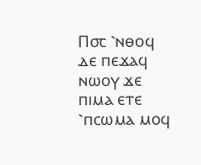Ⲡ⳪ ⳿ⲛⲑⲟϥ ⲇⲉ ⲡⲉϫⲁϥ ⲛⲱⲟⲩ ϫⲉ ⲡⲓⲙⲁ ⲉⲧⲉ ⳿ⲡⲥⲱⲙⲁ ⲙⲟϥ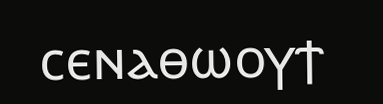ⲥⲉⲛⲁⲑⲱⲟⲩϯ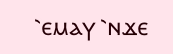⳿ⲉⲙⲁⲩ ⳿ⲛϫⲉ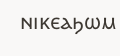ⲛⲓⲕⲉⲁϧⲱⲙ